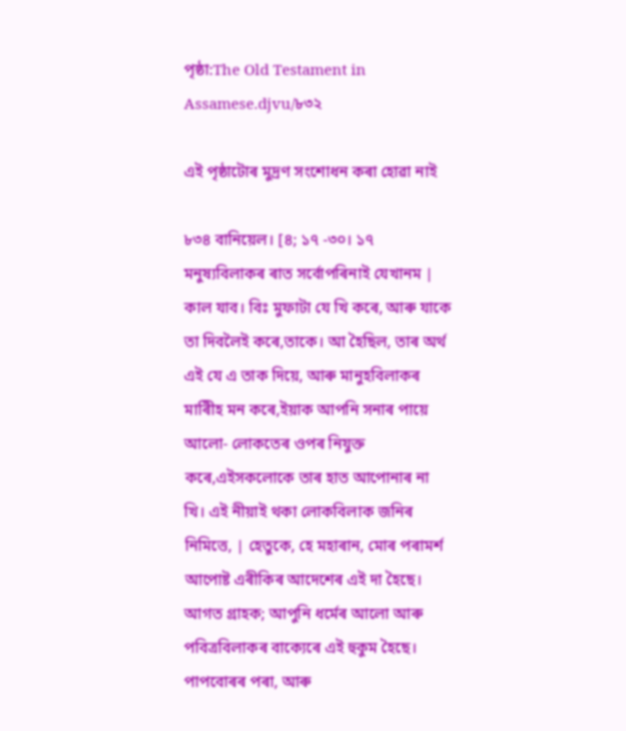পৃষ্ঠা:The Old Testament in Assamese.djvu/৮৩২

এই পৃষ্ঠাটোৰ মুদ্ৰণ সংশোধন কৰা হোৱা নাই

৮৩৪ বানিয়েল। [৪; ১৭ -৩০। ১৭ মনুষ্যবিলাকৰ ৰাত সৰ্বোপৰিনাই যেখানম | কাল যাব। বিঃ মুফাটা যে খি কৰে, আৰু যাকে তা দিবলৈই কৰে,তাকে। আ হৈছিল, তাৰ অৰ্থ এই যে এ তাক দিয়ে, আৰু মানুহবিলাকৰ মাৰিীহ মন কৰে,ইয়াক আপনি সনাৰ পায়ে আলো- লোকতেৰ ওপৰ নিযুক্ত কৰে,এইসকলোকে তাৰ হাত আপোনাৰ না খি। এই নীয়াই থকা লোকবিলাক জনিৰ নিমিত্তে, | হেতুকে, হে মহাৰান, মোৰ পৰামৰ্শ আপোষ্ট এৰীকিৰ আদেশেৰ এই দা হৈছে। আগত গ্ৰাহক; আপুনি ধৰ্মেৰ আলো আৰু পবিত্ৰবিলাকৰ বাক্যেৰে এই হুকুম হৈছে। পাপবোৰৰ পৰা, আৰু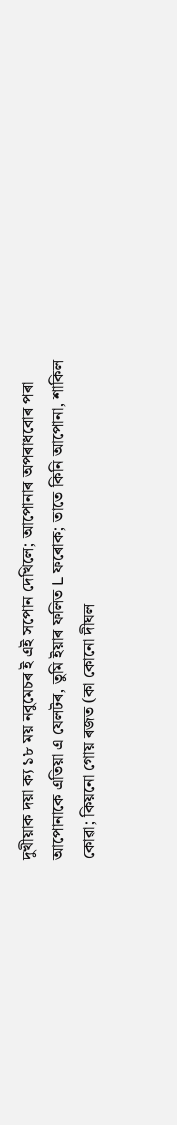দুখীয়াক দয়া ক্য ১৮ ময় নবুমেচৰ ই এই সপোন দেখিলে; আপোনাৰ অপৰাধবোৰ পৰা আপোনাকে এতিয়া এ যেলটৰ, তুমি ইয়াৰ ফলিত L ফৰোক; তাতে কিনি আপোনা, শাকিল কোৱা; কিয়নো গোয় ৰজত (কা কোনো দীঘল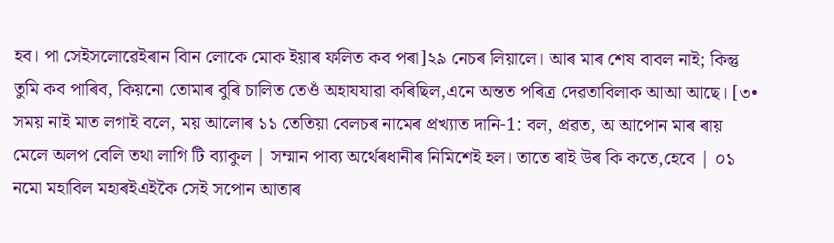হব। পা সেইসলোৱেইৰান বিান লোকে মোক ইয়াৰ ফলিত কব পৰা]২৯ নেচৰ লিয়ালে। আৰ মাৰ শেষ বাবল নাই; কিন্তু তুমি কব পাৰিব, কিয়নো তোমাৰ বুৰি চালিত তেওঁ অহাযযাৱা কৰিছিল,এনে অন্তত পৰিত্ৰ দেৱতাবিলাক আআ আছে। [৩• সময় নাই মাত লগাই বলে, ময় আলোৰ ১১ তেতিয়া বেলচৰ নামেৰ প্ৰখ্যাত দানি-1: বল, প্ৰৱত, অ আপোন মাৰ ৰায় মেলে অলপ বেলি তথা লাগি টি ব্যাকুল | সম্মান পাব্য অৰ্থেৰধানীৰ নিমিশেই হল। তাতে ৰাই উৰ কি কতে,হেবে | ০১ নমো মহাবিল মহাৰইএইকৈ সেই সপোন আতাৰ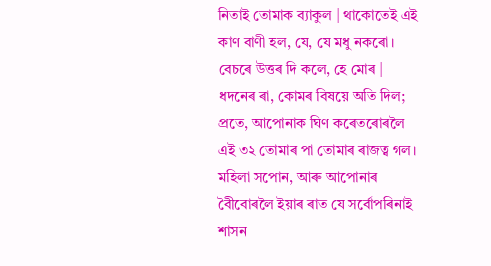নিতাই তোমাক ব্যাকুল | থাকোতেই এই কাণ বাণী হল, যে, যে মধু নকৰো। বেচৰে উত্তৰ দি কলে, হে মোৰ | ধদনেৰ ৰা, কোমৰ বিষয়ে অতি দিল; প্ৰতে, আপোনাক ঘিণ কৰেতৰোৰলৈ এই ৩২ তোমাৰ পা তোমাৰ ৰাজত্ব গল। মহিলা সপোন, আৰু আপোনাৰ বৈীবোৰলৈ ইয়াৰ ৰাত যে সৰ্বোপৰিনাই শাসন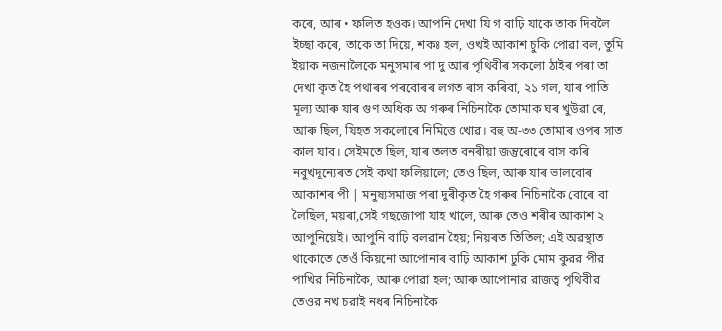কৰে, আৰ • ফলিত হওক। আপনি দেখা যি গ বাঢ়ি যাকে তাক দিবলৈ ইচ্ছা কৰে, তাকে তা দিয়ে, শকঃ হল, ওখই আকাশ চুকি পোৱা বল, তুমি ইয়াক নজনালৈকে মনুসমাৰ পা দু আৰ পৃথিবীৰ সকলো ঠাইৰ পৰা তা দেখা কৃত হৈ পথাৰৰ পৰবোৰৰ লগত ৰাস কৰিবা, ২১ গল, যাৰ পাতি মূল্য আৰু যাৰ গুণ অধিক অ গৰুৰ নিচিনাকৈ তোমাক ঘৰ খুউৱা ৰে, আৰু ছিল, যিহত সকলোৰে নিমিত্তে খোৱ। বহু অ-৩৩ তোমাৰ ওপৰ সাত কাল যাব। সেইমতে ছিল, যাৰ তলত বনৰীয়া জন্তুৰোৰে বাস কৰি নবুখদূন্যেৰত সেই কথা ফলিয়ালে; তেও ছিল, আৰু যাৰ ভালবোৰ আকাশৰ পী | মনুষ্যসমাজ পৰা দুৰীকৃত হৈ গৰুৰ নিচিনাকৈ বোৰে বা লৈছিল, ময়ৰা,সেই গছজোপা যাহ খালে, আৰু তেও শৰীৰ আকাশ ২ আপুনিয়েই। আপুনি বাঢ়ি বলৱান হৈয়; নিয়ৰত তিতিল; এই অৱস্থাত থাকোতে তেওঁ কিয়নো আপোনাৰ বাঢ়ি আকাশ ঢুকি মোম কুরর পীর পাখির নিচিনাকৈ, আৰু পোৱা হল; আৰু আপোনার রাজত্ব পৃথিবীর তেওর নখ চরাই নধৰ নিচিনাকৈ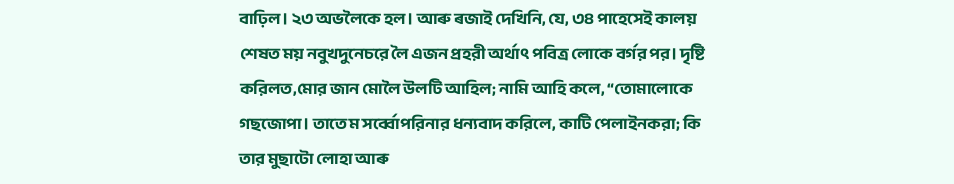বাঢ়িল। ২৩ অভলৈকে হল। আৰু ৰজাই দেখিনি, যে, ৩৪ পাহেসেই কালয় শেষত ময় নবুখদুনেচরে লৈ এজন প্রহরী অর্থাৎ পবিত্র লোকে বর্গর পর। দৃষ্টি করিলত,মোর জান মোলৈ উলটি আহিল; নামি আহি কলে, “তোমালোকে গছজোপা। তাতে ম সৰ্ব্বোপরিনার ধন্যবাদ করিলে, কাটি পেলাইনকরা; কি তার মুছাটো লোহা আৰু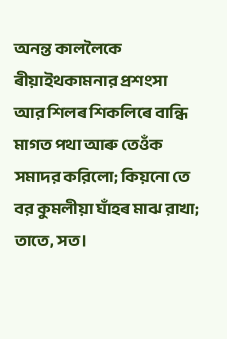অনন্ত কাললৈকে ৰীয়াইথকামনার প্রশংসা আর শিলৰ শিকলিৰে বান্ধি মাগত পথা আৰু তেওঁক সমাদর করিলো; কিয়নো তে বর কুমলীয়া ঘাঁহৰ মাঝ রাখা; তাতে, সত।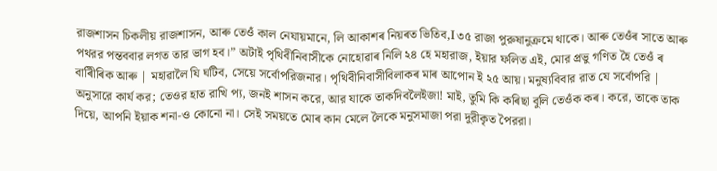রাজশাসন চিকলীয় রাজশাসন, আৰু তেওঁ কাল নেযায়মানে, লি আকাশৰ নিয়ৰত ভিতিব,I৩৫ রাজা পুরুষানুক্রমে থাকে। আৰু তেওঁৰ সাতে আৰু পথরর পন্তববার লগত তার ভাগ হব।” অটাই পৃথিবীনিবাসীকে নোহোৱাৰ নিলি ২৪ হে মহারাজ, ইয়ার ফলিত এই, মোর প্রভু গণিত হৈ তেওঁ ৰ বাৰিীৰিক আৰু | মহাৱালৈ যি ঘটিব, সেয়ে সর্বোপরিজনার। পৃথিবীনিবাসীবিলাকৰ মাৰ আপোন ই ২৫ আয়। মনুষ্যবিবার রাত যে সর্বোপরি | অনুসারে কাৰ্য কর; তেওর হাত রাখি প্য, জনই শাসন করে, আর যাকে তাকদিবলৈইজা! মাই, তুমি কি কৰিছা বুলি তেওঁক কৰ। করে, তাকে তাক দিয়ে, আপনি ইয়াক শনা-ও কোনো না। সেই সময়তে মোৰ কান মেলে লৈকে মনুসমাজা পরা দুরীকৃত পৈররা।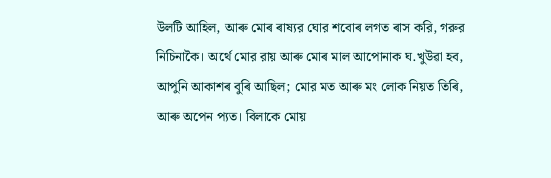উলটি আহিল, আৰু মোৰ ৰাষ্যর ঘোর শবোৰ লগত ৰাস করি, গরুর নিচিনাকৈ। অর্থে মোর রায় আৰু মোৰ মাল আপোনাক ঘ.খুউৱা হব, আপুনি আকাশৰ বুৰি আছিল; মোর মত আৰু মং লোক নিয়ত তিৰি, আৰু অপেন প্যত। বিলাকে মোয়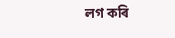লগ কৰি